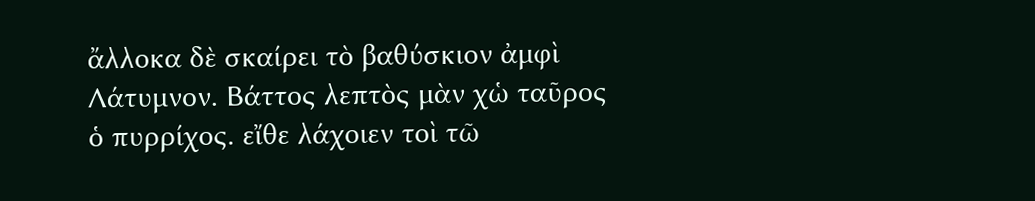ἄλλοκα δὲ σκαίρει τὸ βαθύσκιον ἀμφὶ Λάτυμνον. Βάττος λεπτὸς μὰν χὡ ταῦρος ὁ πυρρίχος. εἴθε λάχοιεν τοὶ τῶ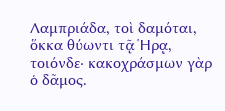Λαμπριάδα, τοὶ δαμόται, ὅκκα θύωντι τᾷ Ἡρᾳ, τοιόνδε· κακοχράσμων γὰρ ὁ δᾶμος.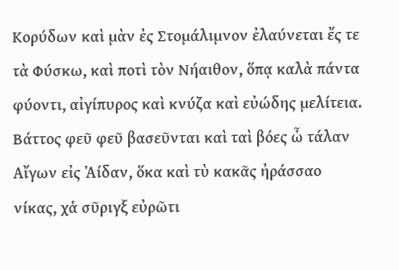Κορύδων καὶ μὰν ἐς Στομάλιμνον ἐλαύνεται ἔς τε τὰ Φύσκω, καὶ ποτὶ τὸν Νήαιθον, ὅπᾳ καλὰ πάντα φύοντι, αἰγίπυρος καὶ κνύζα καὶ εὐώδης μελίτεια. Βάττος φεῦ φεῦ βασεῦνται καὶ ταὶ βόες ὦ τάλαν Αἴγων εἰς Ἀίδαν, ὅκα καὶ τὺ κακᾶς ἠράσσαο νίκας, χἁ σῦριγξ εὐρῶτι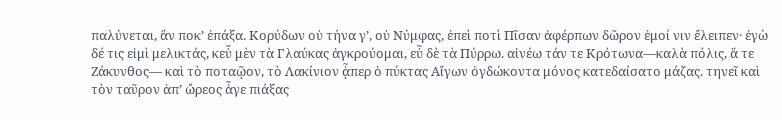παλύνεται, ἅν ποκʼ ἐπάξα. Κορύδων οὐ τήνα γʼ, οὐ Νύμφας, ἐπεὶ ποτὶ Πῖσαν ἀφέρπων δῶρον ἐμοί νιν ἔλειπεν· ἐγὼ δέ τις εἰμὶ μελικτάς, κεὖ μὲν τὰ Γλαύκας ἀγκρούομαι, εὖ δὲ τὰ Πύρρω. αἰνέω τάν τε Κρότωνα—καλὰ πόλις, ἅ τε Ζάκυνθος— καὶ τὸ ποταῷον, τὸ Λακίνιον ᾇπερ ὁ πύκτας Αἴγων ὀγδώκοντα μόνος κατεδαίσατο μάζας. τηνεῖ καὶ τὸν ταῦρον ἀπʼ ὤρεος ἆγε πιάξας